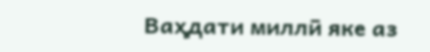Ваҳдати миллӣ яке аз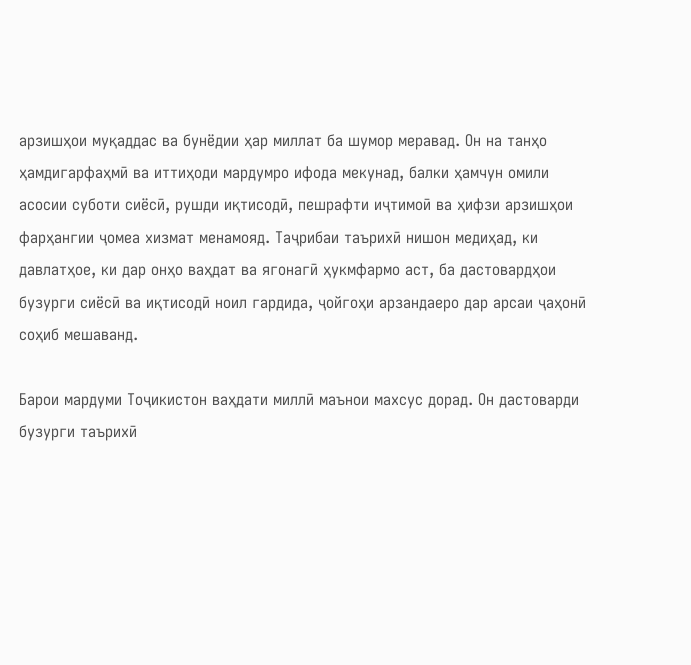арзишҳои муқаддас ва бунёдии ҳар миллат ба шумор меравад. Он на танҳо ҳамдигарфаҳмӣ ва иттиҳоди мардумро ифода мекунад, балки ҳамчун омили асосии суботи сиёсӣ, рушди иқтисодӣ, пешрафти иҷтимоӣ ва ҳифзи арзишҳои фарҳангии ҷомеа хизмат менамояд. Таҷрибаи таърихӣ нишон медиҳад, ки давлатҳое, ки дар онҳо ваҳдат ва ягонагӣ ҳукмфармо аст, ба дастовардҳои бузурги сиёсӣ ва иқтисодӣ ноил гардида, ҷойгоҳи арзандаеро дар арсаи ҷаҳонӣ соҳиб мешаванд.

Барои мардуми Тоҷикистон ваҳдати миллӣ маънои махсус дорад. Он дастоварди бузурги таърихӣ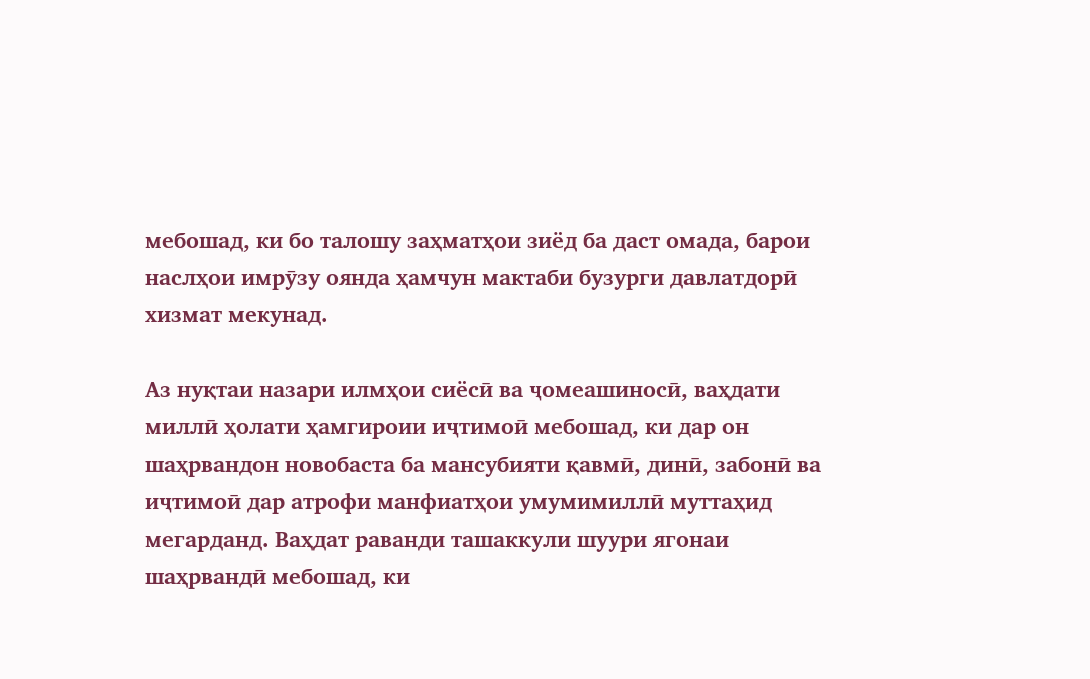мебошад, ки бо талошу заҳматҳои зиёд ба даст омада, барои наслҳои имрӯзу оянда ҳамчун мактаби бузурги давлатдорӣ хизмат мекунад.

Аз нуқтаи назари илмҳои сиёсӣ ва ҷомеашиносӣ, ваҳдати миллӣ ҳолати ҳамгироии иҷтимоӣ мебошад, ки дар он шаҳрвандон новобаста ба мансубияти қавмӣ, динӣ, забонӣ ва иҷтимоӣ дар атрофи манфиатҳои умумимиллӣ муттаҳид мегарданд. Ваҳдат раванди ташаккули шуури ягонаи шаҳрвандӣ мебошад, ки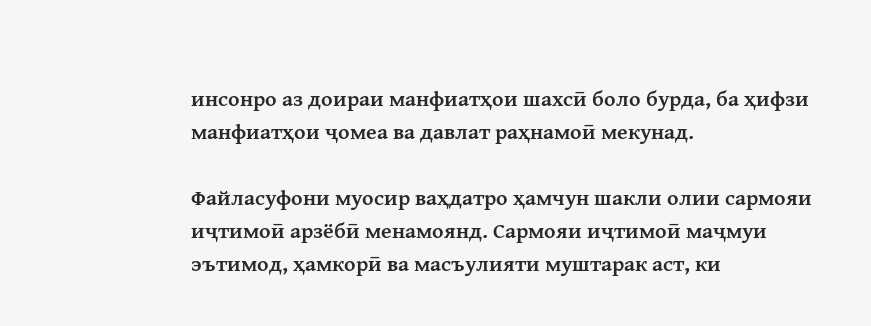инсонро аз доираи манфиатҳои шахсӣ боло бурда, ба ҳифзи манфиатҳои ҷомеа ва давлат раҳнамоӣ мекунад.

Файласуфони муосир ваҳдатро ҳамчун шакли олии сармояи иҷтимоӣ арзёбӣ менамоянд. Сармояи иҷтимоӣ маҷмуи эътимод, ҳамкорӣ ва масъулияти муштарак аст, ки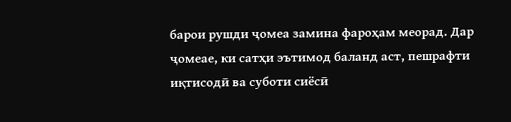барои рушди ҷомеа замина фароҳам меорад. Дар ҷомеае, ки сатҳи эътимод баланд аст, пешрафти иқтисодӣ ва суботи сиёсӣ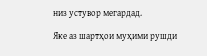низ устувор мегардад.

Яке аз шартҳои муҳими рушди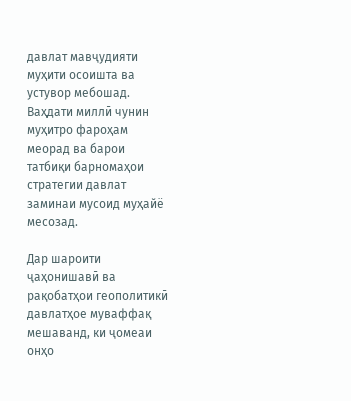давлат мавҷудияти муҳити осоишта ва устувор мебошад. Ваҳдати миллӣ чунин муҳитро фароҳам меорад ва барои татбиқи барномаҳои стратегии давлат заминаи мусоид муҳайё месозад.

Дар шароити ҷаҳонишавӣ ва рақобатҳои геополитикӣ давлатҳое муваффақ мешаванд, ки ҷомеаи онҳо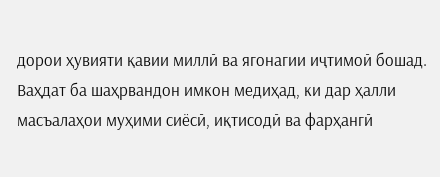дорои ҳувияти қавии миллӣ ва ягонагии иҷтимоӣ бошад. Ваҳдат ба шаҳрвандон имкон медиҳад, ки дар ҳалли масъалаҳои муҳими сиёсӣ, иқтисодӣ ва фарҳангӣ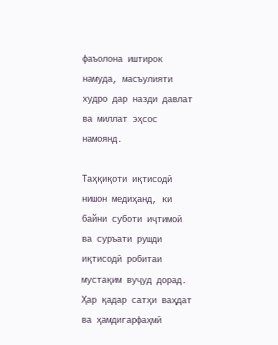фаъолона иштирок намуда, масъулияти худро дар назди давлат ва миллат эҳсос намоянд.

Таҳқиқоти иқтисодӣ нишон медиҳанд, ки байни суботи иҷтимоӣ ва суръати рушди иқтисодӣ робитаи мустақим вуҷуд дорад. Ҳар қадар сатҳи ваҳдат ва ҳамдигарфаҳмӣ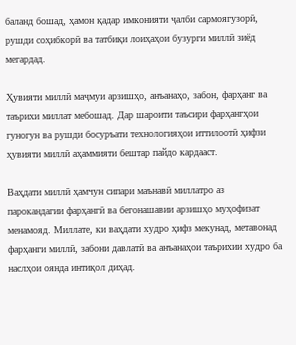баланд бошад, ҳамон қадар имконияти ҷалби сармоягузорӣ, рушди соҳибкорӣ ва татбиқи лоиҳаҳои бузурги миллӣ зиёд мегардад.

Ҳувияти миллӣ маҷмуи арзишҳо, анъанаҳо, забон, фарҳанг ва таърихи миллат мебошад. Дар шароити таъсири фарҳангҳои гуногун ва рушди босуръати технологияҳои иттилоотӣ ҳифзи ҳувияти миллӣ аҳаммияти бештар пайдо кардааст.

Ваҳдати миллӣ ҳамчун сипари маънавӣ миллатро аз парокандагии фарҳангӣ ва бегонашавии арзишҳо муҳофизат менамояд. Миллате, ки ваҳдати худро ҳифз мекунад, метавонад фарҳанги миллӣ, забони давлатӣ ва анъанаҳои таърихии худро ба наслҳои оянда интиқол диҳад.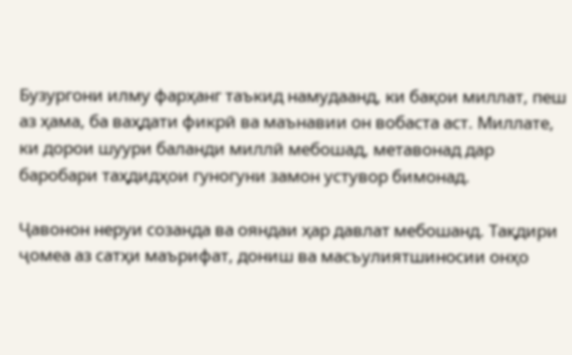Бузургони илму фарҳанг таъкид намудаанд, ки бақои миллат, пеш аз ҳама, ба ваҳдати фикрӣ ва маънавии он вобаста аст. Миллате, ки дорои шуури баланди миллӣ мебошад, метавонад дар баробари таҳдидҳои гуногуни замон устувор бимонад.

Ҷавонон неруи созанда ва ояндаи ҳар давлат мебошанд. Тақдири ҷомеа аз сатҳи маърифат, дониш ва масъулиятшиносии онҳо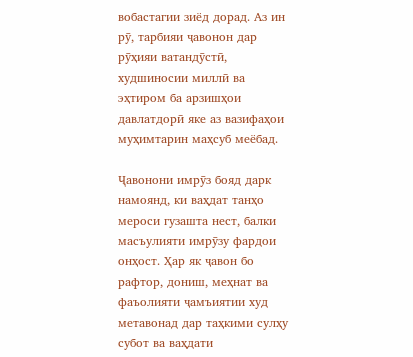вобастагии зиёд дорад. Аз ин рӯ, тарбияи ҷавонон дар рӯҳияи ватандӯстӣ, худшиносии миллӣ ва эҳтиром ба арзишҳои давлатдорӣ яке аз вазифаҳои муҳимтарин маҳсуб меёбад.

Ҷавонони имрӯз бояд дарк намоянд, ки ваҳдат танҳо мероси гузашта нест, балки масъулияти имрӯзу фардои онҳост. Ҳар як ҷавон бо рафтор, дониш, меҳнат ва фаъолияти ҷамъиятии худ метавонад дар таҳкими сулҳу субот ва ваҳдати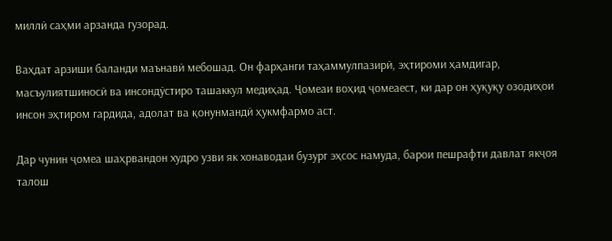миллӣ саҳми арзанда гузорад.

Ваҳдат арзиши баланди маънавӣ мебошад. Он фарҳанги таҳаммулпазирӣ, эҳтироми ҳамдигар, масъулиятшиносӣ ва инсондӯстиро ташаккул медиҳад. Ҷомеаи воҳид ҷомеаест, ки дар он ҳуқуқу озодиҳои инсон эҳтиром гардида, адолат ва қонунмандӣ ҳукмфармо аст.

Дар чунин ҷомеа шаҳрвандон худро узви як хонаводаи бузург эҳсос намуда, барои пешрафти давлат якҷоя талош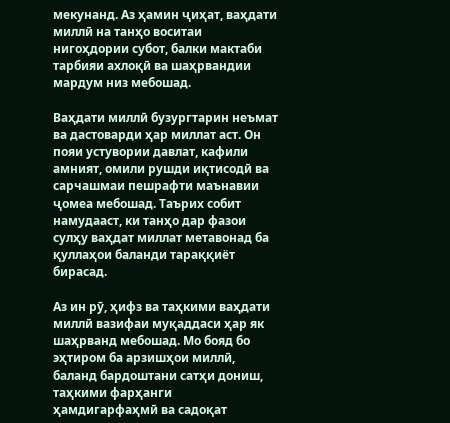мекунанд. Аз ҳамин ҷиҳат, ваҳдати миллӣ на танҳо воситаи нигоҳдории субот, балки мактаби тарбияи ахлоқӣ ва шаҳрвандии мардум низ мебошад.

Ваҳдати миллӣ бузургтарин неъмат ва дастоварди ҳар миллат аст. Он пояи устувории давлат, кафили амният, омили рушди иқтисодӣ ва сарчашмаи пешрафти маънавии ҷомеа мебошад. Таърих собит намудааст, ки танҳо дар фазои сулҳу ваҳдат миллат метавонад ба қуллаҳои баланди тараққиёт бирасад.

Аз ин рӯ, ҳифз ва таҳкими ваҳдати миллӣ вазифаи муқаддаси ҳар як шаҳрванд мебошад. Мо бояд бо эҳтиром ба арзишҳои миллӣ, баланд бардоштани сатҳи дониш, таҳкими фарҳанги ҳамдигарфаҳмӣ ва садоқат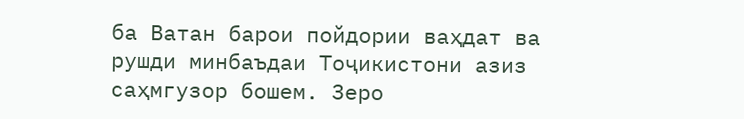ба Ватан барои пойдории ваҳдат ва рушди минбаъдаи Тоҷикистони азиз саҳмгузор бошем. Зеро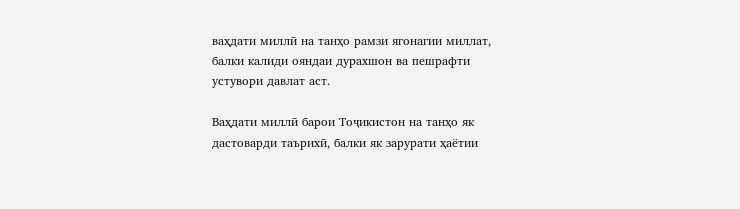ваҳдати миллӣ на танҳо рамзи ягонагии миллат, балки калиди ояндаи дурахшон ва пешрафти устувори давлат аст.

Ваҳдати миллӣ барои Тоҷикистон на танҳо як дастоварди таърихӣ, балки як зарурати ҳаётии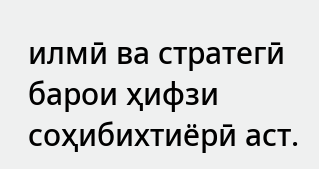илмӣ ва стратегӣ барои ҳифзи соҳибихтиёрӣ аст.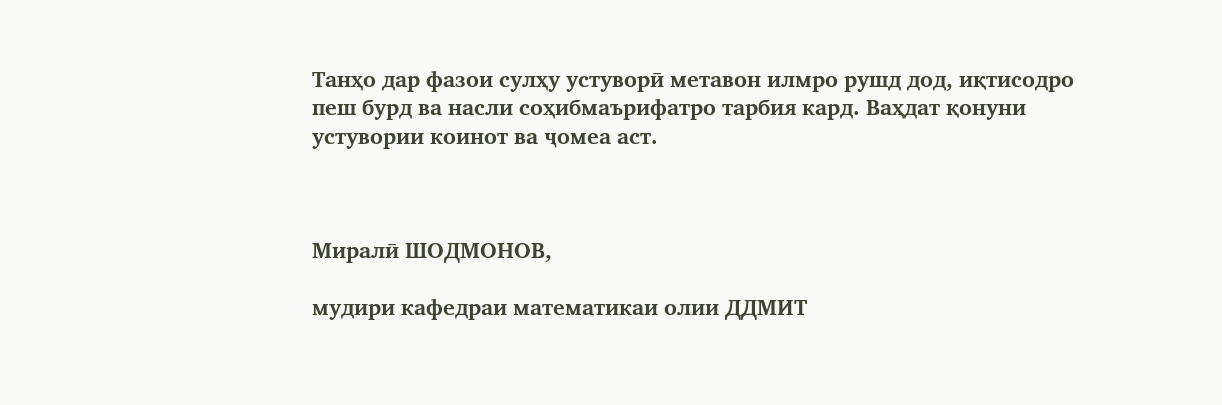Танҳо дар фазои сулҳу устуворӣ метавон илмро рушд дод, иқтисодро пеш бурд ва насли соҳибмаърифатро тарбия кард. Ваҳдат қонуни устувории коинот ва ҷомеа аст.



Миралӣ ШОДМОНОВ,

мудири кафедраи математикаи олии ДДМИТ